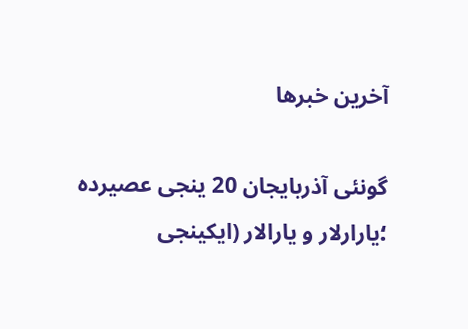آخرین خبرها

گونئی آذربایجان 20 ینجی عصیرده ؛یارارلار و یارالار (ایکینجی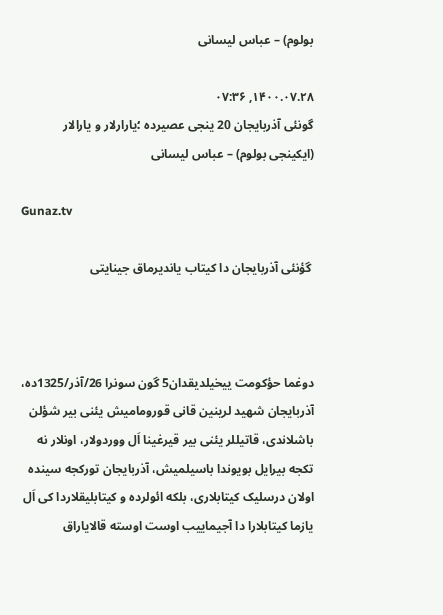بولوم) – عباس لیسانی

۱۴۰۰.۰۷.۲۸, ۰۷:۳۶
گونئی آذربایجان 20 ینجی عصیرده ؛یارارلار و یارالار (ایکینجی بولوم) – عباس لیسانی

Gunaz.tv

 گؤنئی آذربایجان دا کیتاب یاندیرماق جینایتی



دوغما حؤکومت ییخیلدیقدان5 گون سونرا 26/آذر/1325ده، آذربایجان شهید لرینین قانی قورومامیش یئنی بیر شؤلن باشلاندی، قاتیللر یئنی بیر قیرغینا اَل ووردولار، اونلار نه تکجه بیرایل بویوندا باسیلمیش، آذربایجان تورکجه سینده اولان درسلیک کیتابلاری، بلکه ائولرده و کیتابلیقلاردا کی اَل یازما کیتابلارا دا آجیماییب اوست اوسته قالایاراق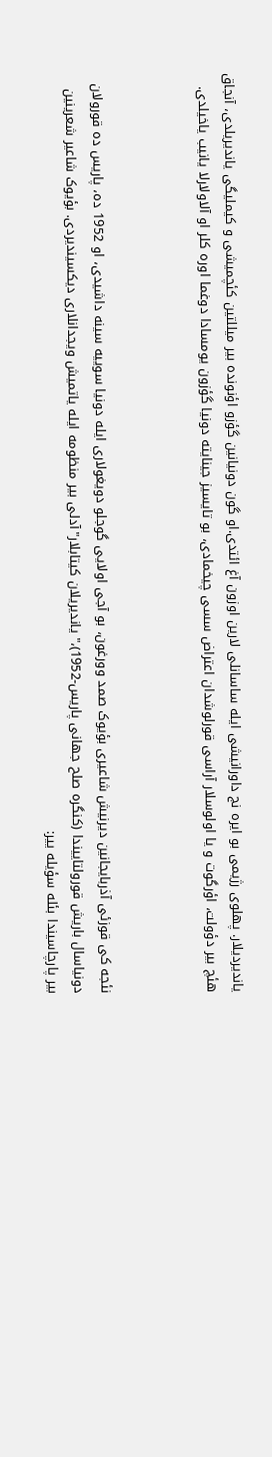یاندیردیلار. پهلوی رژیمی بو ایره نج داورانیشی ایله ساسانلی لارین اوزون آغ ائتدی.او گون دونیانین گؤزو اؤنونده بیر میللتین کئچمیشی و کیملیگی یاندیریلدی، آنجاق هئچ بیر دؤولت، اؤرگوت و یا اولوسلار آراسی قورلوشدان اعتراض سسی چیخمادی، بو تایسیز جینایته دونیا گؤزون یومسادا دوغما اوره کلر او آلاولارلا یانیب یاخیلدی.



نئجه کی قوزئی آذربایجانین دیرنیش شاعیری بؤیوک صمد وورغون، بو آجی اولایی گوجلو دویغولاری ایله دونیا سوییه سینه داشیدی، او 1952 ده، پاریس ده قورولان دونیاسال باریش قورولتاییندا (کنگره صلح جهانی پاریس-1952)،" یاندیریلان کیتابلار"آدلی بیر منظومه ایله یاتمیش ویجدانلاری دیکسیندیردی. بؤیوک شاعیر شعرینین بیر پارچاسیندا بئله سؤیله ییر: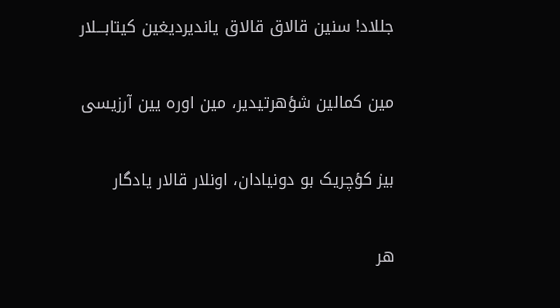جللاد! سنین قالاق قالاق یاندیردیغین کیتابـــلار

مین کمالین شؤهرتیدیر، مین اوره یین آرزیسی

بیز کؤچریک بو دونیادان، اونلار قالار یادگار

هر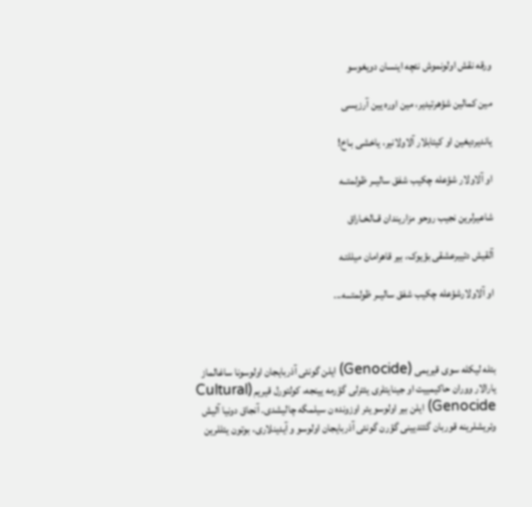ورقه نقش اولونموش نئچه اینسان دویغوسو

مین کمالین شؤهرتیدیر، مین اوره یین آرزیسی

یاندیردیغین او کیتابلار آلاولانیر، یاخشی بـاخ!

او آلاولار شؤعله چکیب شفق سالیــر ظولمتــه

شاعیرلرین نجیب روحو مزاریندان قــالخـاراق

آلقیش دئییرعشقی بؤیوک، بیر قاهرامان میللتـه

او آلاولارشؤعله چکیب شفق سالیــر ظولمتـــه...



بئله لیکله سوی قیریمی (Genocide) ایلن گونئی آذربایجان اولوسونا ساغالماز یارالار ووران حاکیمییت او جینایتلری یئترلی گؤرمه یینجه، کولتورل قیریم (Cultural Genocide) ایلن بیر اولوسو یئر اوزونده ن سیلمگه چالیشدی. آنجاق دونیا آلیش وئریشلرینه قوربان گئتدیینی گؤرن گونئی آذربایجان اولوسو و آیدینلاری، بوتون یئللرین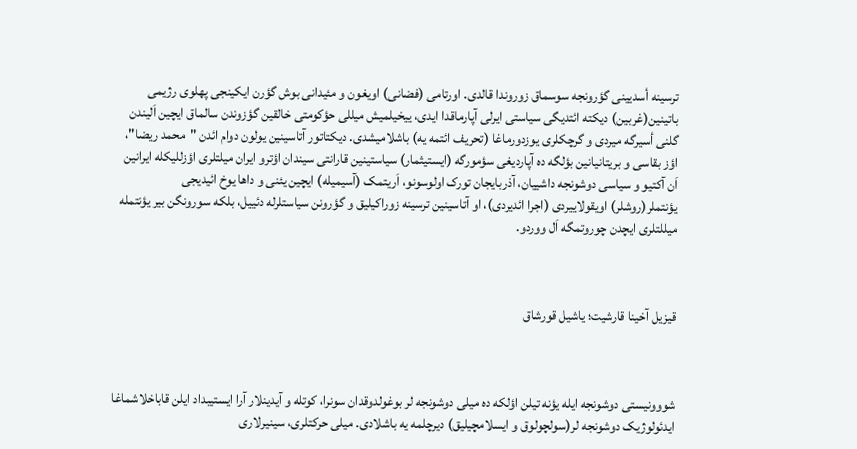ترسینه أسدیینی گؤرونجه سوسماق زوروندا قالدی. اورتامی (فضانی) اویغون و مئیدانی بوش گؤرن ایکینجی پهلوی رژیمی باتینین(غربین) دیکته ائتدیگی سیاستی ایرلی آپارماقدا ایدی، ییخیلمیش میللی حؤکومتی خالقین گؤزوندن سالماق ایچین اَلیندن گلنی أسیرگه میردی و گرچکلری یوزدورماغا (تحریف ائتمه یه) باشلامیشدی. دیکتاتور آتاسینین یولون دوام ائدن "محمد ریضا"، اؤز بقاسی و بریتانیانین بؤلگه ده آپاردیغی سؤمورگه (ایستیثمار) سیاستینین قارانتی سیندان اؤترو ایران میلتلری اؤزللیکله ایرانین اَن آکتیو و سیاسی دوشونجه داشییان، آذربایجان تورک اولوسونو، اَریتمک (آسیمیله) ایچین یئنی و داها یوخ ائیدیجی یؤنتملر(روشلر) اویقولاییردی (اجرا ائدیردی)، او آتاسینین ترسینه زوراکیلیق و گؤرونن سیاستلرله دئییل، بلکه سورونگن بیر یؤنتمله میللتلری ایچدن چوروتمگه اَل ووردو.



قیزیل آخینا قارشیت؛ یاشیل قورشاق



شووونیستی دوشونجه ایله یؤنه تیلن اؤلکه ده میلی دوشونجه لر بوغولدوقدان سونرا، کوتله و آیدینلار آرا ایستیبداد ایلن قاباخلاشماغا ایدئولوژیک دوشونجه لر(سولچولوق و ایسلامچیلیق) دیرچلمه یه باشلادی. میلی حرکتلری، سینیرلاری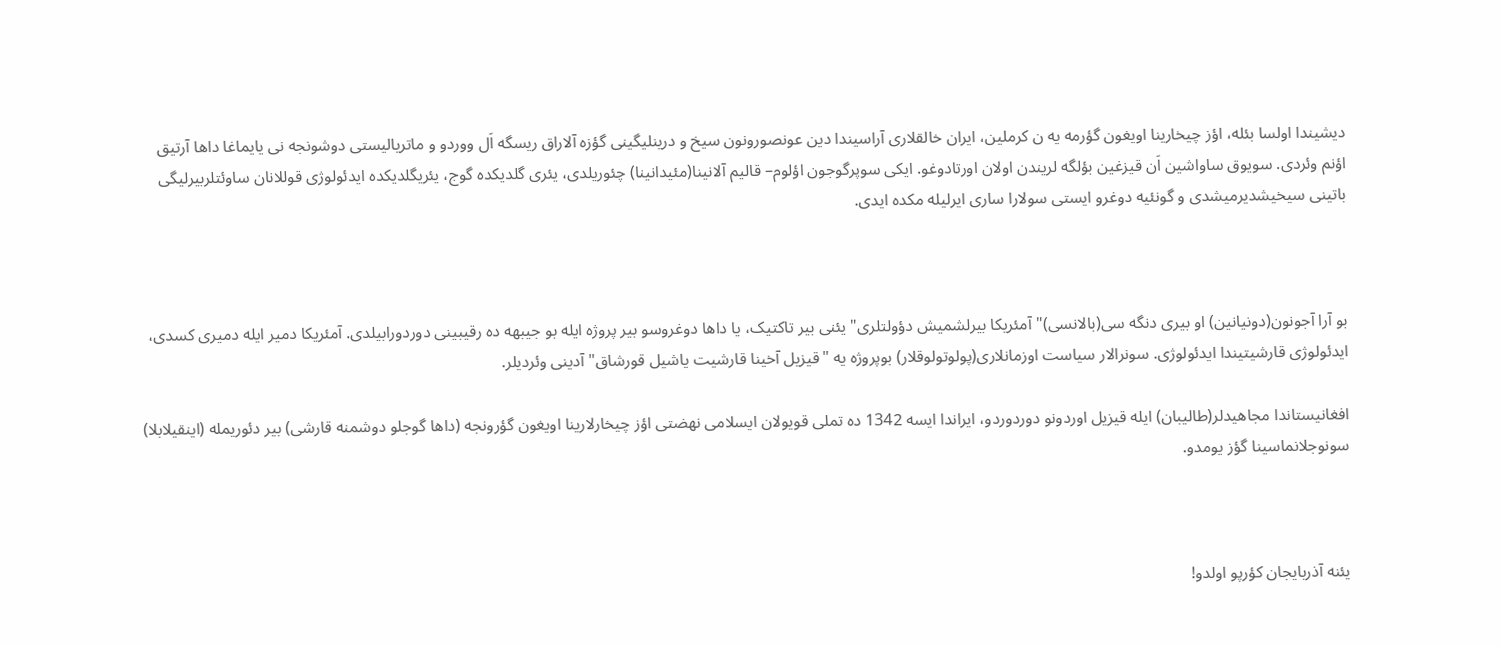دیشیندا اولسا بئله، اؤز چیخارینا اویغون گؤرمه یه ن کرملین، ایران خالقلاری آراسیندا دین عونصورونون سیخ و درینلیگینی گؤزه آلاراق ریسگه اَل ووردو و ماتریالیستی دوشونجه نی یایماغا داها آرتیق اؤنم وئردی. سویوق ساواشین اَن قیزغین بؤلگه لریندن اولان اورتادوغو. ایکی سوپرگوجون اؤلوم– قالیم آلانینا(مئیدانینا) چئوریلدی، یئری گلدیکده گوج، یئریگلدیکده ایدئولوژی قوللانان ساوئتلربیرلیگی باتینی سیخیشدیرمیشدی و گونئیه دوغرو ایستی سولارا ساری ایرلیله مکده ایدی.



بو آرا آجونون(دونیانین) او بیری دنگه سی(بالانسی)" آمئریکا بیرلشمیش دؤولتلری" یئنی بیر تاکتیک، یا داها دوغروسو بیر پروژه ایله بو جیبهه ده رقیبینی دوردورابیلدی. آمئریکا دمیر ایله دمیری کسدی، ایدئولوژی قارشیتیندا ایدئولوژی. سونرالار سیاست اوزمانلاری(پولوتولوقلار) بوپروژه یه "قیزیل آخینا قارشیت یاشیل قورشاق" آدینی وئردیلر.

افغانیستاندا مجاهیدلر(طالیبان) ایله قیزیل اوردونو دوردوردو، ایراندا ایسه 1342 ده تملی قویولان ایسلامی نهضتی اؤز چیخارلارینا اویغون گؤرونجه (داها گوجلو دوشمنه قارشی) بیر دئوریمله (اینقیلابلا) سونوجلانماسینا گؤز یومدو.



یئنه آذربایجان کؤرپو اولدو!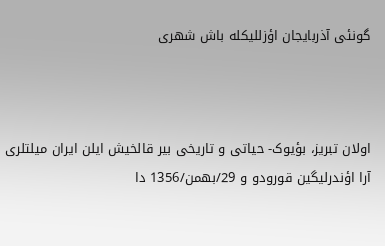گونئی آذربایجان اؤزللیکله باش شهری



اولان تبریز، بؤیوک- حیاتی و تاریخی بیر قالخیش ایلن ایران میلتلری آرا اؤندرلیگین قورودو و 29/بهمن/1356 دا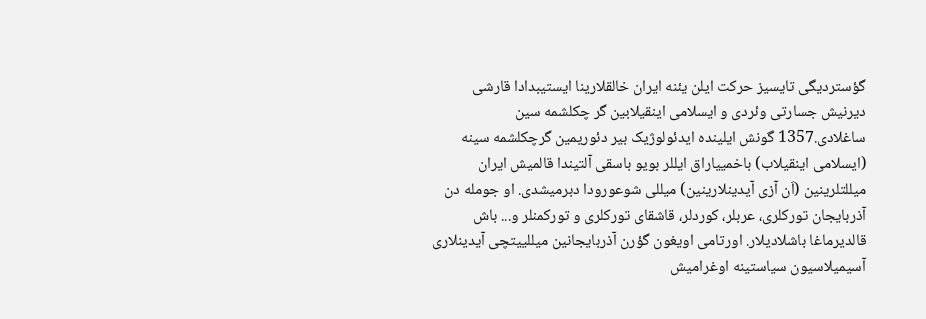گؤستردیگی تایسیز حرکت ایلن یئنه ایران خالقلارینا ایستیبدادا قارشی دیرنیش جسارتی وئردی و ایسلامی اینقیلابین گر چکلشمه سین ساغلادی.1357 گونش ایلینده ایدئولوژیک بیر دئوریمین گرچکلشمه سینه (ایسلامی اینقیلاب) باخمییاراق ایللر بویو باسقی آلتیندا قالمیش ایران میللتلرینین (اَن آزی آیدینلارینین) میللی شوعورودا دبرمیشدی. او جومله دن آذربایجان تورکلری، عربلر، کوردلر، قاشقای تورکلری و تورکمنلر و... باش قالدیرماغا باشلادیلار. اورتامی اویغون گؤرن آذربایجانین میللییتچی آیدینلاری آسیمیلاسیون سیاستینه اوغرامیش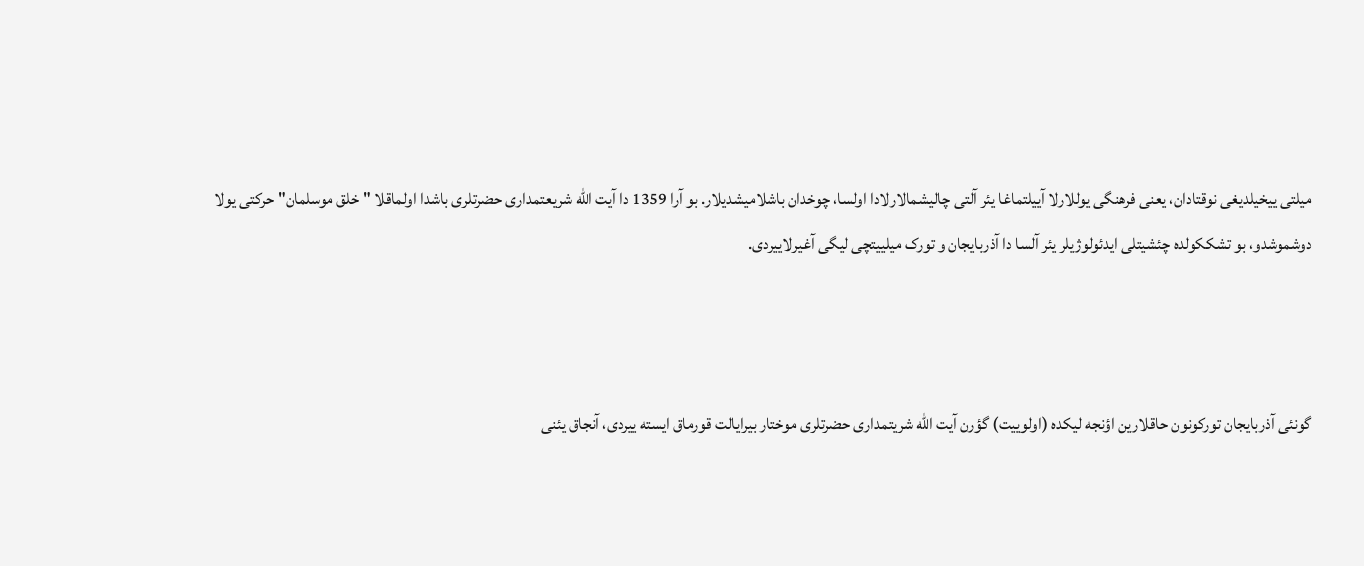میلتی ییخیلدیغی نوقتادان، یعنی فرهنگی یوللارلا آییلتماغا یئر آلتی چالیشمالارلادا اولسا، چوخدان باشلامیشدیلار. بو آرا 1359 دا آیت الله شریعتمداری حضرتلری باشدا اولماقلا "خلق موسلمان" حرکتی یولا دوشموشدو، بو تشککولده چئشیتلی ایدئولوژیلر یئر آلسا دا آذربایجان و تورک میلییتچی لیگی آغیرلاییردی.



گونئی آذربایجان تورکونون حاقلارین اؤنجه لیکده (اولوییت) گؤرن آیت الله شریتمداری حضرتلری موختار بیرایالت قورماق ایسته ییردی، آنجاق یئنی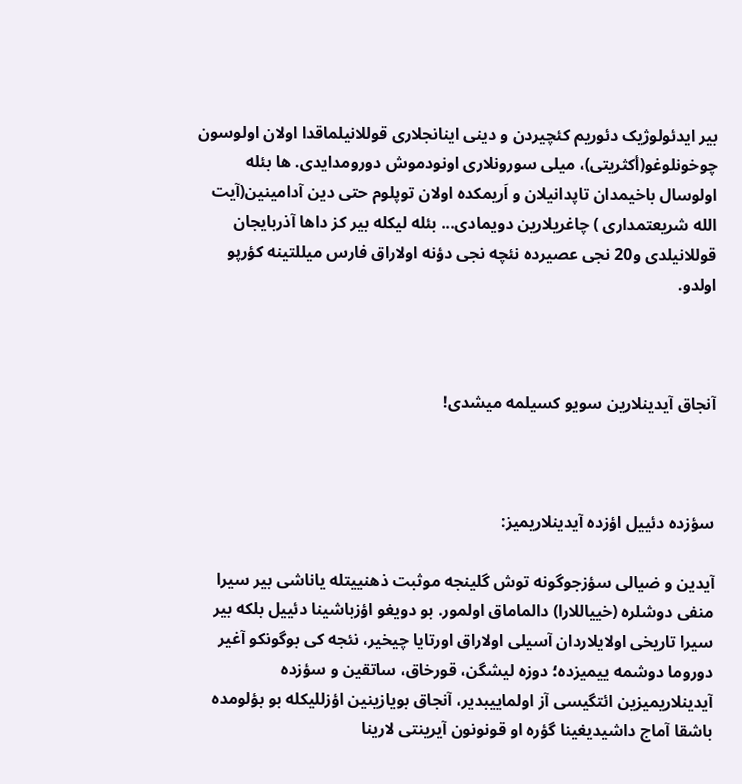بیر ایدئولوژیک دئوریم کئچیردن و دینی اینانجلاری قوللانیلماقدا اولان اولوسون چوخونلوغو(أکثریتی)، میلی سورونلاری اونودموش دورومدایدی. ها بئله اولوسال باخیمدان تاپدانیلان و اَریمکده اولان توپلوم حتی دین آدامینین(آیت الله شریعتمداری ) چاغریلارین دویمادی... بئله لیکله بیر کز داها آذربایجان قوللانیلدی و20 نجی عصیرده نئچه نجی دؤنه اولاراق فارس میللتینه کؤرپو اولدو.



آنجاق آیدینلارین سویو کسیلمه میشدی!



سؤزده دئییل اؤزده آیدینلاریمیز:

آیدین و ضیالی سؤزجوگونه توش گلینجه موثبت ذهنییتله یاناشی بیر سیرا منفی دوشلره (خییاللارا) دالماماق اولمور. بو دویغو اؤزباشینا دئییل بلکه بیر سیرا تاریخی اولایلاردان آسیلی اولاراق اورتایا چیخیر، نئجه کی بوگونکو آغیر دوروما دوشمه ییمیزده؛ دوزه لیشگن، قورخاق، ساتقین و سؤزده آیدینلاریمیزین ائتگیسی آز اولماییبدیر، آنجاق بویازینین اؤزللیکله بو بؤلومده باشقا آماج داشیدیغینا گؤره او قونونون آیرینتی لارینا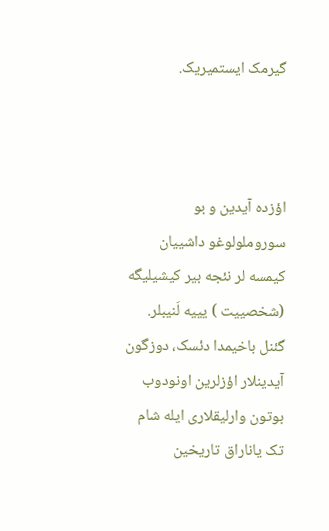گیرمک ایستمیریک.



اؤزده آیدین و بو سوروملولوغو داشییان کیمسه لر نئجه بیر کیشیلیگه (شخصییت ) یییه لَنیبلر. گئنل باخیمدا دئسک، دوزگون آیدینلار اؤزلرین اونودوب بوتون وارلیقلاری ایله شام تک یاناراق تاریخین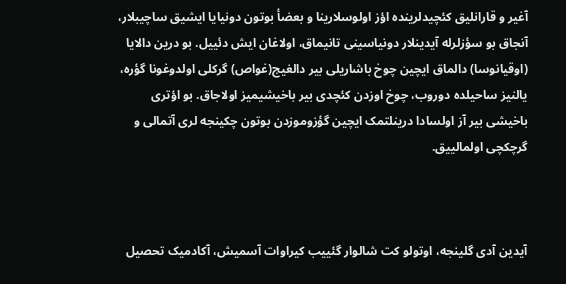آغیر و قارانلیق کئچیدلرینده اؤز اولوسلارینا و بعضأ بوتون دونیایا ایشیق ساچیبلار، آنجاق بو سؤزلرله آیدینلار دونیاسینی تانیماق، اولاغان ایش دئییل. بو درین دالایا (اوقیانوسا) دالماق ایچین چوخ باشاریلی بیر دالغیج(غواص) گرکلی اولدوغونا گؤره، یالنیز ساحیلده دوروب، چوخ اوزدن کئچدی بیر باخیشیمیز اولاجاق. بو اؤتری باخیشی بیر آز اولسادا درینلتمک ایچین گؤزوموزدن بوتون چکینجه لری آتمالی و گرچکچی اولمالییق.



آیدین آدی گلینجه، اوتولو کت شالوار گئییب کیراوات آسمیش، آکادمیک تحصیل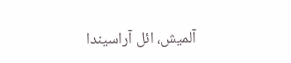آلمیش، ائل آراسیندا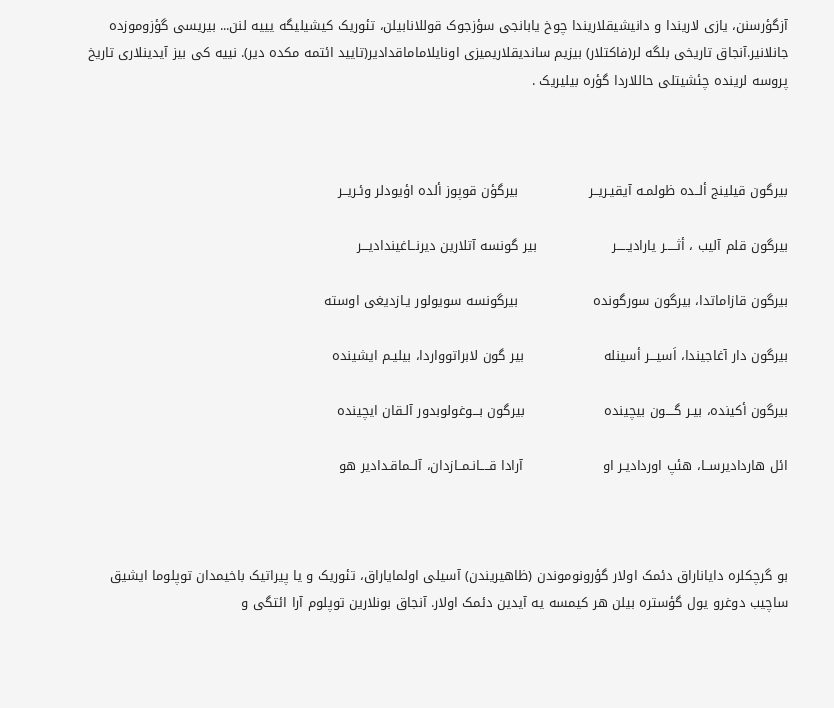آزگؤرسنن، یازی لاریندا و دانیشیقلاریندا چوخ یابانجی سؤزجوک قوللانابیلن، تئوریک کیشیلیگه یییه لنن... بیریسی گؤزوموزده جانلانیر.آنجاق تاریخی بلگه لر(فاکتلار) بیزیم ساندیقلاریمیزی اونایلاماماقدادیر(تایید ائتمه مکده دیر). نییه کی بیز آیدینلاری تاریخ پروسه لرینده چئشیتلی حاللاردا گؤره بیلیریک .



بیرگون قیلینج ألــده ظولمـه آیقیـریــر                بیرگؤن قوپوز ألده اؤیودلر وئـریــر

بیرگون قلم آلیب ، أثـــــر یارادیـــــر                 بیر گونسه آتلارین دیرنــاغیندادیـــر

بیرگون قازاماتدا، بیرگون سورگونده                 بیرگونسه سویولور یـازدیغی اوسته

بیرگون دار آغاجیندا، اَسیـــر أسینله                  بیر گون لابراتوواردا، بیلیـم ایشینده

بیرگون أکینده، بیـر گــــون بیچینده                  بیرگون بـــوغولوبدور آلـقان ایچینده

ائل هاردادیرســا، هئپ اوردادیـر او                  آرادا قــــانـمــازدان، آلــماقـدادیر هو



بو گرچکلره دایاناراق دئمک اولار گؤرونوموندن (ظاهیریندن) آسیلی اولمایاراق، تئوریک و یا پیراتیک باخیمدان توپلوما ایشیق ساچیب دوغرو یول گؤستره بیلن هر کیمسه یه آیدین دئمک اولار. آنجاق بونلارین توپلوم آرا ائتگی و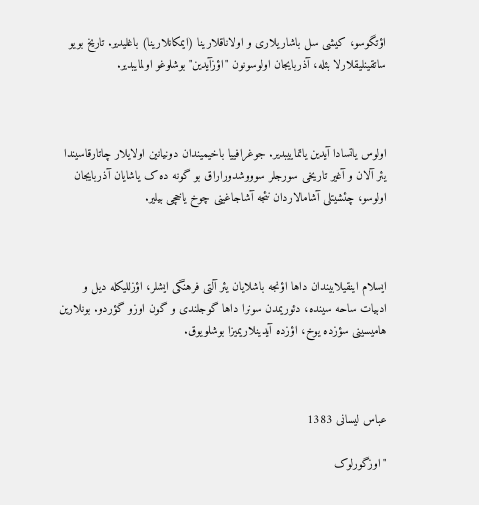اؤتگوسو، کیشی سل باشاریلاری و اولاناقلارینا (ایمکانلارینا) باغلیدیر. تاریخ بویو ساتقینلیقلارلا بئله، آذربایجان اولوسونون "اؤزآیدین" بوشلوغو اولمایبدیر.



اولوس یاتسادا آیدین یاتماییبدیر. جوغرافییا باخیمیندان دونیانین اولایلار چاتارقاسیندا یئر آلان و آغیر تاریخی سورجلر سوووشدوراراق بو گونه ده ک یاشایان آذربایجان اولوسو، چئشیتلی آشامالاردان نئجه آشاجاغینی چوخ یاخچی بیلیر.



ایسلام اینقیلابیندان داها اؤنجه باشلایان یئر آلتی فرهنگی ایشلر، اؤزللیکله دیل و ادبیات ساحه سینده، دئوریمدن سونرا داها گوجلندی و گون اوزو گؤردو. بونلارین هامیسینی سؤزده یوخ، اؤزده آیدینلاریمیزا بوشلویوق.



عباس لیسانی 1383

"اوزگورلوک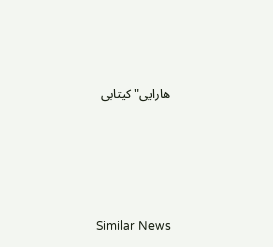هارایی" کیتابی





Similar News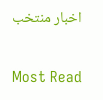اخبار منتخب

Most Read